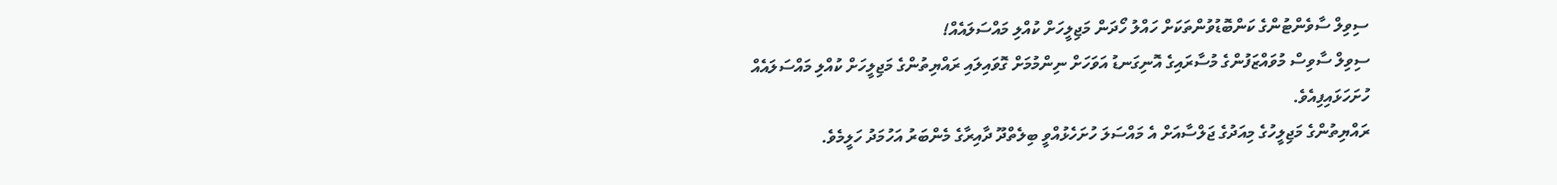ސިވިލް ސާވެންޓުންގެ ކަންބޮޑުވުންތަކަށް ހައްލު ހޯދަން މަޖިލީހަށް ކުއްލި މައްސަލައެއް!
ސިވިލް ސާވިސް މުވައްޒަފުންގެ މުސާރައިގެ އޮނިގަނޑު އަވަހަށް ނިންމުމަށް ގޮވައިލައި ރައްޔިތުންގެ މަޖިލީހަށް ކުއްލި މައްސަލައެއް ހުށަހަޅައިފިއެވެ.
ރައްޔިތުންގެ މަޖިލީހުގެ މިއަދުގެ ޖަލްސާއަށް އެ މައްސަލަ ހުށަހެޅުއްވީ ބިލެތްދޫ ދާއިރާގެ މެންބަރު އަހުމަދު ހަލީމެވެ.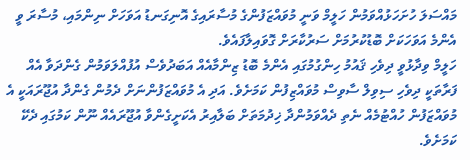މައްސަލަ ހުށަހަޅުއްވަމުން ހަލީމް ވަނީ މުވައްޒަފުންގެ މުސާރައިގެ އޮނިގަނޑު އަވަހަށް ނިންމައި، މުސާރަ ވީ އެންމެ އަވަހަކަށް ބޮޑުކުރުމަށް ސަރުކާރަށް ގޮވައިލާފައެވެ.
ހަލީމް ވިދާޅުވީ ދިވެހި ޤައުމު ހިންގުމުގައި އެންމެ ބޮޑު ޒިންމާއެއް އަބަދުވެސް އުފުއްލަވަމުން ގެންދަވާ އެއް ފަރާތަކީ ދިވެހި ސިވިލް ސާވިސް މުވައްޒިފުން ކަމަށެވެ. އަދި އެ މުވައްޒަފުންނަށް ދެމުން ގެންދާ އުޖޫރައަކީ އެ މުވައްޒަފުން ހުއްޓުމެއް ނެތި ދެއްވަމުންދާ ޚިދުމަތަށް ބަލާއިރު އެކަށީގެންވާ އުޖޫރައެއް ނޫން ކަމުގައި ދެކޭ ކަމަށެވެ.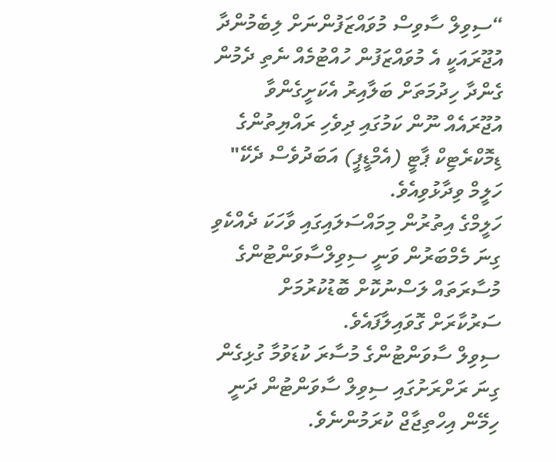“ސިވިލް ސާވިސް މުވައްޒަފުންނަށް ލިބެމުންދާ އުޖޫރައަކީ އެ މުވައްޒަފުން ހުއްޓުމެއް ނެތި ދެމުން ގެންދާ ހިދުމަތަށް ބަލާއިރު އެކަށީގެންވާ އުޖޫރައެއް ނޫން ކަމުގައި ދިވެހި ރައްޔިތުންގެ ޑިމޮކްރެޓިކް ޕާޓީ (އެމްޑީޕީ) އަބަދުވެސް ދެކޭ" ހަލީމް ވިދާޅުވިއެވެ.
ހަލީމްގެ އިތުރުން މިމައްސަލައިގައި ވާހަކަ ދެއްކެވި ގިނަ މެމްބަރުން ވަނީ ސިވިލްސާވަންޓުންގެ މުސާރަތައް ލަސްނުކޮށް ބޮޑުކުރުމަށް ސަރުކާރަށް ގޮވައިލާފައެވެ.
ސިވިލް ސާވަންޓުންގެ މުސާރަ ކުޑަވުމާ ގުޅިގެން ގިނަ ރަށްރަށުގައި ސިވިލް ސާވަންޓުން ދަނީ ހިމޭން އިހްތިޖާޖް ކުރަމުންނެވެ.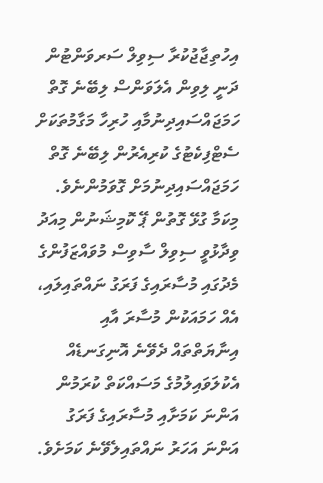އިހުތިޖާޖުކުރާ ސިވިލް ސަރވަންޓުން ދަނީ ލިވިން އެލަވަންސް ލިބޭނެ ގޮތް ހަމަޖައްސައިދިނުމާއި ހުރިހާ މަގާމުތަކަށް ސެޓްފިކެޓުގެ ކުރިއެރުން ލިބޭނެ ގޮތް ހަމަޖައްސައިދިނުމަށް ގޮވަމުންނެވެ.
މިކަމާ ގުޅޭ ގޮތުން ޕޭ ކޮމިޝަނުން މިއަދު ވިދާޅުވީ ސިވިލް ސާވިސް މުވައްޒަފުންގެ މެދުގައި މުސާރައިގެ ފަރަގު ނައްތައިލައި، އެއް ހަމައަކުން މުސާރަ އާއި އިނާޔަތްތައް ދެވޭނެ އޮނިގަނޑެއް އެކުލަވައިލުމުގެ މަސައްކަތް ކުރަމުން އަންނަ ކަމަށާއި މުސާރައިގެ ފަރަގު އަންނަ އަހަރު ނައްތައިލެވޭނެ ކަމަށެވެ.